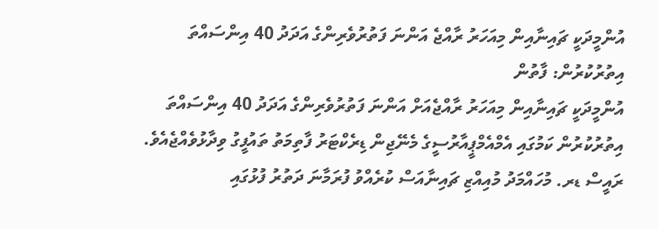އުންމީދަކީ ޗައިނާއިން މިއަހަރު ރާއްޖެ އަންނަ ފަތުރުވެރިންގެ އަދަދު 40 އިންސައްތަ އިތުރުކުރުން: ފާތުން
އުންމީދަކީ ޗައިނާއިން މިއަހަރު ރާއްޖެއަށް އަންނަ ފަތުރުވެރިންގެ އަދަދު 40 އިންސައްތަ އިތުރުކުރުން ކަމުގައި އެމްއެމްޕީއާރުސީގެ މެނޭޖިން ޑިރެކްޓަރު ފާތިމަތު ތައުފީގު ވިދާޅުވެއްޖެއެވެ.
ރައީސް ޑރ. މުހައްމަދު މުއިއްޒި ޗައިނާއަސް ކުރެއްވު ފުރަމާނަ ދަތުރު ފުޅުގައި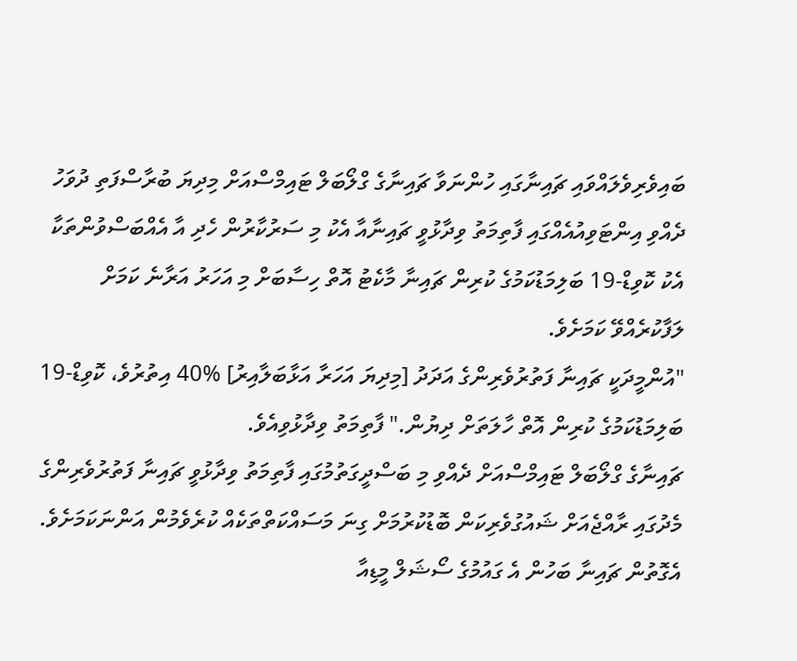ބައިވެރިވެލައްވައި ޗައިނާގައި ހުންނަވާ ޗައިނާގެ ގްލޯބަލް ޓައިމްސްއަށް މިދިޔަ ބުރާސްފަތި ދުވަހު ދެއްވި އިންޓަވިއުއެއްގައި ފާތިމަތު ވިދާޅުވީ ޗައިނާއާ އެކު މި ސަރުކާރުން ހެދި އާ އެއްބަސްވުންތަކާ އެކު ކޮވިޑް-19 ބަލިމަޑުކަމުގެ ކުރިން ޗައިނާ މާކެޓު އޮތް ހިސާބަށް މި އަހަރު އަރާނެ ކަމަށް ލަފާކުރެއްވޭ ކަމަށެވެ.
"އުންމީދަކީ ޗައިނާ ފަތުރުވެރިންގެ އަދަދު [މިދިޔަ އަހަރާ އަޅާބަލާއިރު] %40 އިތުރުވެ، ކޮވިޑް-19 ބަލިމަޑުކަމުގެ ކުރިން އޮތް ހާލަތަށް ދިޔުން." ފާތިމަތު ވިދާޅުވިއެވެ.
ޗައިނާގެ ގްލޯބަލް ޓައިމްސްއަށް ދެއްވި މި ބަސްދީގަތުމުގައި ފާތިމަތު ވިދާޅުވީ ޗައިނާ ފަތުރުވެރިންގެ މެދުގައި ރާއްޖެއަށް ޝައުގުވެރިކަން ބޮޑުކުރުމަށް ގިނަ މަސައްކަތްތަކެއް ކުރެވެމުން އަންނަކަމަށެވެ. އެގޮތުން ޗައިނާ ބަހުން އެ ގައުމުގެ ސޯޝަލް މީޑިއާ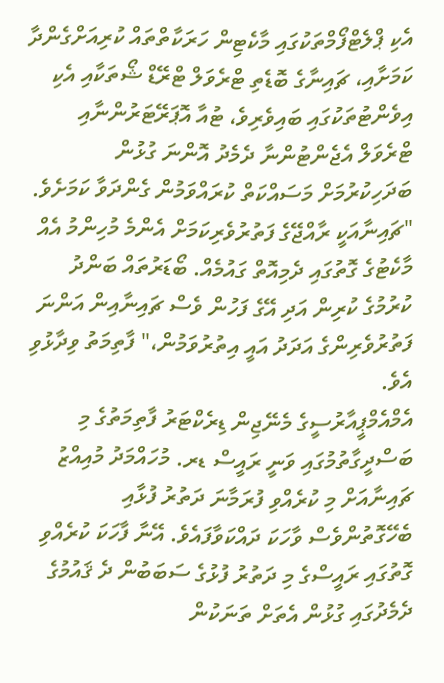އެކި ޕްލެޓްފޯމްތަކުގައި މާކެޓިން ހަރަކާތްތައް ކުރިއަށްގެންދާ ކަމަށާއި، ޗައިނާގެ ބޮޑެތި ޓްރެވަލް ޓްރޭޑް ޝޯތަކާއި އެކި އިވެންޓުތަކުގައި ބައިވެރިވެ، ޓުއާ އޮޕަރޭޓަރުންނާއި ޓްރެވަލް އެޖެންޓުންނާ ދެމެދު އޮންނަ ގުޅުން ބަދަހިކުރުމަށް މަސައްކަތް ކުރައްވަމުން ގެންދަވާ ކަމަށެވެ.
"ޗައިނާއަކީ ރާއްޖޭގެ ފަތުރުވެރިކަމަށް އެންމެ މުހިންމު އެއް މާކެޓުގެ ގޮތުގައި ދެމިއޮތް ގައުމެއް. ބޯޑަރުތައް ބަންދު ކުރުމުގެ ކުރިން އަދި އޭގެ ފަހުން ވެސް ޗައިނާއިން އަންނަ ފަތުރުވެރިންގެ އަދަދު އައީ އިތުރުވަމުން،" ފާތިމަތު ވިދާޅުވި އެވެ.
އެމްއެމްޕީއާރުސީގެ މެނޭޖިން ޑިރެކްޓަރު ފާތިމަތުގެ މި ބަސްދީގާތުމުގައި ވަނީ ރައީސް ޑރ. މުހައްމަދު މުއިއްޒު ޗައިނާއަށް މި ކުރެއްވި ފުރަމާނަ ދަތުރު ފުޅާއި ބެހޭގޮތުންވެސް ވާހަކަ ދައްކަވާފައެވެ. އޭނާ ފާހަކަ ކުރެއްވި ގޮތުގައި ރައީސްގެ މި ދަތުރު ފުޅުގެ ސަބަބުން ދެ ޤައުމުގެ ދެމެދުގައި ގުޅުން އެތަށް ތަނަކުން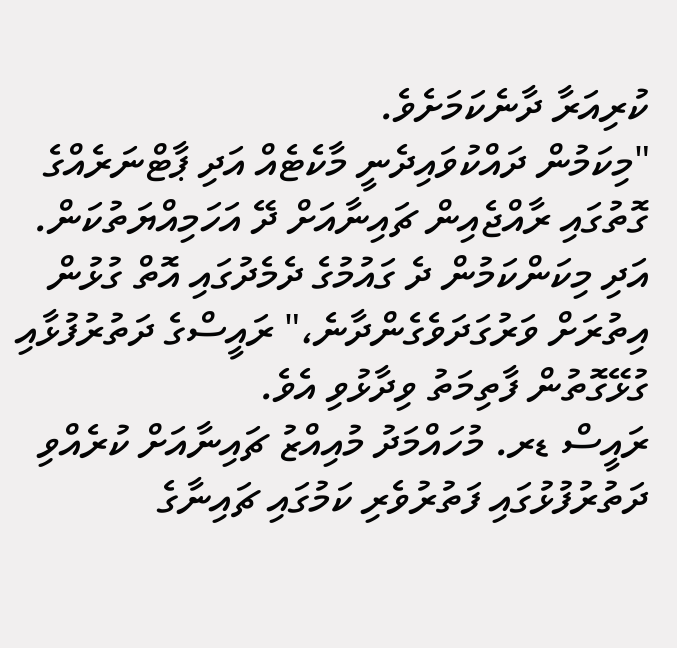ކުރިއަރާ ދާނެކަމަށެވެ.
"މިކަމުން ދައްކުވައިދެނީ މާކެޓެއް އަދި ޕާޓްނަރެއްގެ ގޮތުގައި ރާއްޖެއިން ޗައިނާއަށް ދޭ އަހަމިއްޔަތުކަން. އަދި މިކަންކަމުން ދެ ގައުމުގެ ދެމެދުގައި އޮތް ގުޅުން އިތުރަށް ވަރުގަދަވެގެންދާނެ،" ރައީސްގެ ދަތުރުފުޅާއި ގުޅޭގޮތުން ފާތިމަތު ވިދާޅުވި އެވެ.
ރައީސް ޑރ. މުހައްމަދު މުއިއްޒު ޗައިނާއަށް ކުރެއްވި ދަތުރުފުޅުގައި ފަތުރުވެރި ކަމުގައި ޗައިނާގެ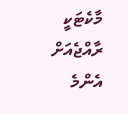މާކެޓަކީ ރާއްޖެއަށް އެންމެ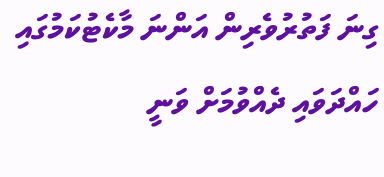ގިނަ ފަތުރުވެރިން އަންނަ މާކެޓުކަމުގައި ހައްދަވައި ދެއްވުމަށް ވަނީ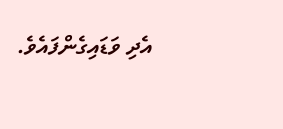އެދި ވަޑައިގެންފައެވެ.